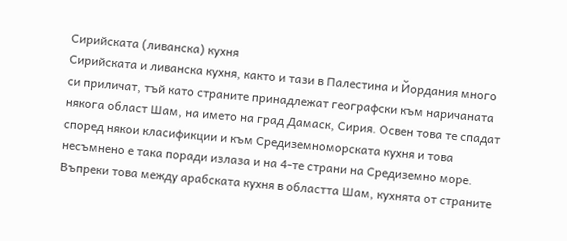Сирийската (ливанска) кухня
Сирийската и ливанска кухня, както и тази в Палестина и Йордания много си приличат, тъй като страните принадлежат географски към наричаната някога област Шам, на името на град Дамаск, Сирия. Освен това те спадат според някои класификции и към Средиземноморската кухня и това несъмнено е така поради излаза и на 4-те страни на Средиземно море. Въпреки това между арабската кухня в областта Шам, кухнята от страните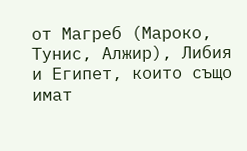от Магреб (Мароко, Тунис, Алжир), Либия и Египет, които също имат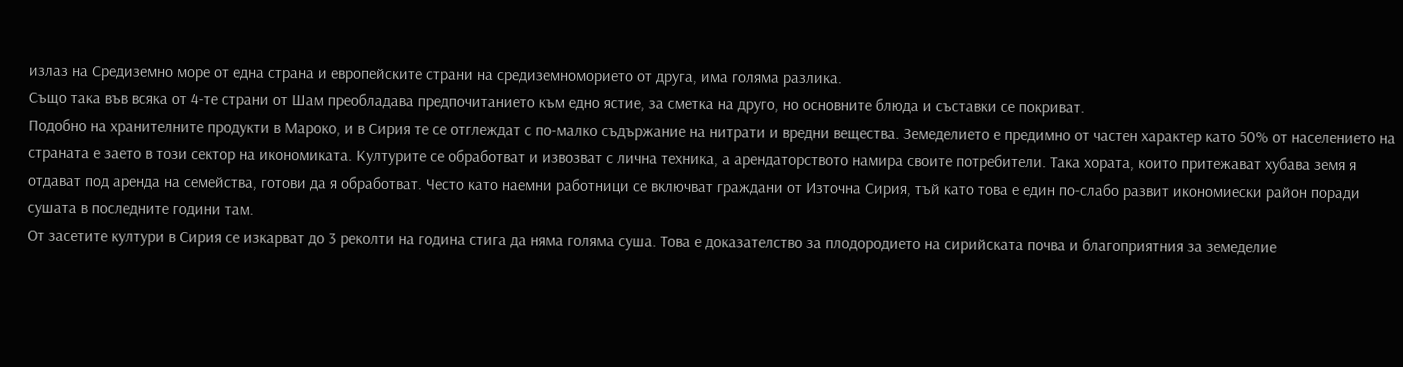излаз на Средиземно море от една страна и европейските страни на средиземноморието от друга, има голяма разлика.
Също така във всяка от 4-те страни от Шам преобладава предпочитанието към едно ястие, за сметка на друго, но основните блюда и съставки се покриват.
Подобно на хранителните продукти в Мароко, и в Сирия те се отглеждат с по-малко съдържание на нитрати и вредни вещества. Земеделието е предимно от частен характер като 50% от населението на страната е заето в този сектор на икономиката. Културите се обработват и извозват с лична техника, а арендаторството намира своите потребители. Така хората, които притежават хубава земя я отдават под аренда на семейства, готови да я обработват. Често като наемни работници се включват граждани от Източна Сирия, тъй като това е един по-слабо развит икономиески район поради сушата в последните години там.
От засетите култури в Сирия се изкарват до 3 реколти на година стига да няма голяма суша. Това е доказателство за плодородието на сирийската почва и благоприятния за земеделие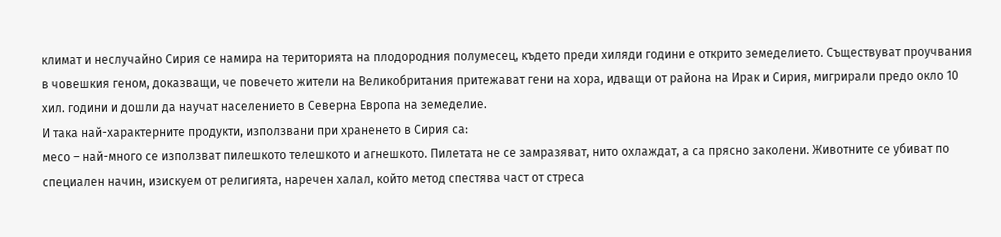климат и неслучайно Сирия се намира на територията на плодородния полумесец, където преди хиляди години е открито земеделието. Съществуват проучвания в човешкия геном, доказващи, че повечето жители на Великобритания притежават гени на хора, идващи от района на Ирак и Сирия, мигрирали предо окло 10 хил. години и дошли да научат населението в Северна Европа на земеделие.
И така най-характерните продукти, използвани при храненето в Сирия са:
месо – най-много се използват пилешкото телешкото и агнешкото. Пилетата не се замразяват, нито охлаждат, а са прясно заколени. Животните се убиват по специален начин, изискуем от религията, наречен халал, който метод спестява част от стреса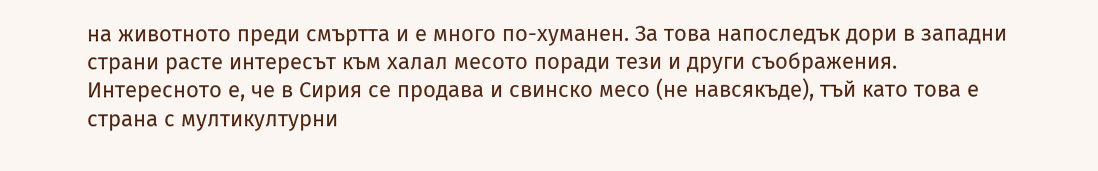на животното преди смъртта и е много по-хуманен. За това напоследък дори в западни страни расте интересът към халал месото поради тези и други съображения. Интересното е, че в Сирия се продава и свинско месо (не навсякъде), тъй като това е страна с мултикултурни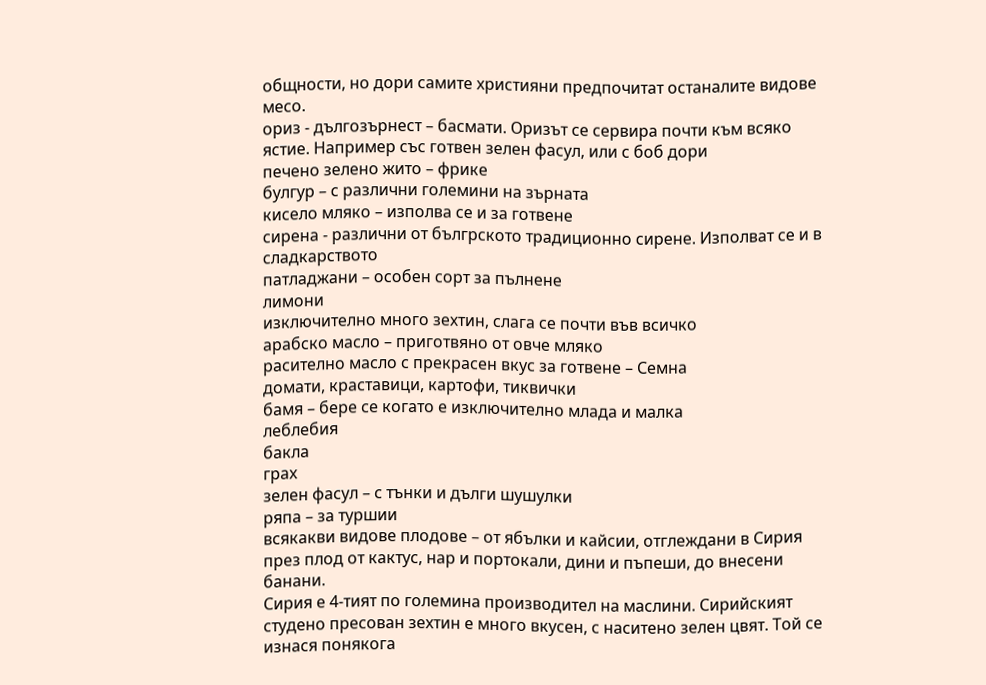общности, но дори самите християни предпочитат останалите видове месо.
ориз - дългозърнест – басмати. Оризът се сервира почти към всяко ястие. Например със готвен зелен фасул, или с боб дори
печено зелено жито – фрике
булгур – с различни големини на зърната
кисело мляко – изполва се и за готвене
сирена - различни от бългрското традиционно сирене. Изполват се и в сладкарството
патладжани – особен сорт за пълнене
лимони
изключително много зехтин, слага се почти във всичко
арабско масло – приготвяно от овче мляко
расително масло с прекрасен вкус за готвене – Семна
домати, краставици, картофи, тиквички
бамя – бере се когато е изключително млада и малка
леблебия
бакла
грах
зелен фасул – с тънки и дълги шушулки
ряпа – за туршии
всякакви видове плодове – от ябълки и кайсии, отглеждани в Сирия през плод от кактус, нар и портокали, дини и пъпеши, до внесени банани.
Сирия е 4-тият по големина производител на маслини. Сирийският студено пресован зехтин е много вкусен, с наситено зелен цвят. Той се изнася понякога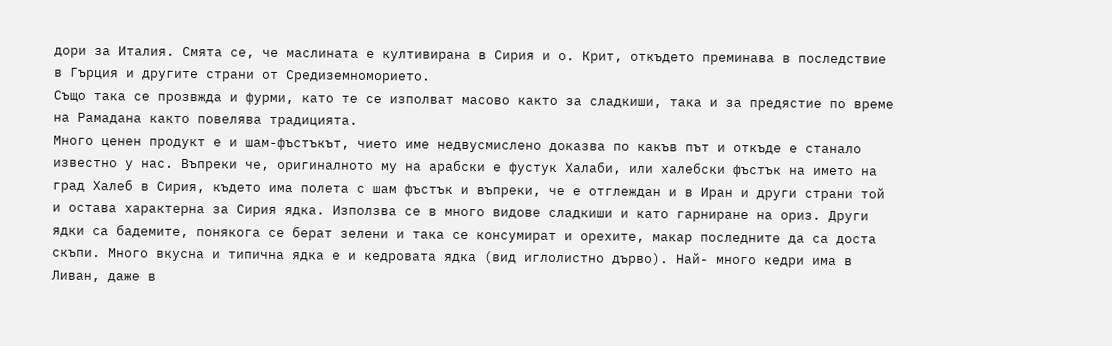дори за Италия. Смята се, че маслината е култивирана в Сирия и о. Крит, откъдето преминава в последствие в Гърция и другите страни от Средиземноморието.
Също така се прозвжда и фурми, като те се изполват масово както за сладкиши, така и за предястие по време на Рамадана както повелява традицията.
Много ценен продукт е и шам-фъстъкът, чието име недвусмислено доказва по какъв път и откъде е станало известно у нас. Въпреки че, оригиналното му на арабски е фустук Халаби, или халебски фъстък на името на град Халеб в Сирия, където има полета с шам фъстък и въпреки, че е отглеждан и в Иран и други страни той и остава характерна за Сирия ядка. Използва се в много видове сладкиши и като гарниране на ориз. Други ядки са бадемите, понякога се берат зелени и така се консумират и орехите, макар последните да са доста скъпи. Много вкусна и типична ядка е и кедровата ядка (вид иглолистно дърво). Най- много кедри има в Ливан, даже в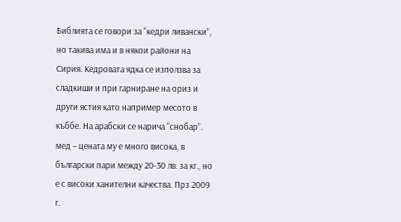Библията се говори за “кедри ливански”, но такива има и в някои райони на Сирия. Кедровата ядка се използва за сладкиши и при гарниране на ориз и други ястия като например месото в къббе. На арабски се нарича “снобар”.
мед – цената му е много висока, в български пари между 20-30 лв. за кг., но е с високи ханителни качества. Прз 2009 г.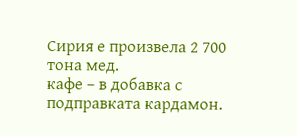Сирия е произвела 2 700 тона мед.
кафе – в добавка с подправката кардамон.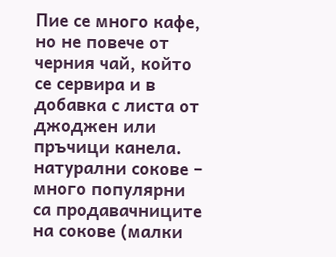Пие се много кафе, но не повече от черния чай, който се сервира и в добавка с листа от джоджен или пръчици канела.
натурални сокове – много популярни са продавачниците на сокове (малки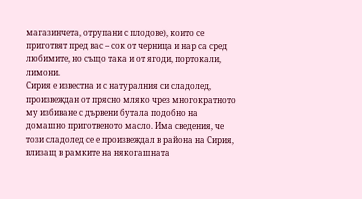магазинчета, отрупани с плодове), които се приготвят пред вас – сок от черница и нар са сред любимите, но също така и от ягоди, портокали, лимони.
Сирия е известна и с натуралния си сладолед, произвеждан от прясно мляко чрез многократното му избиване с дървени бутала подобно на домашно приготвеното масло. Има сведения, че този сладолед се е произвеждал в района на Сирия, влизащ в рамките на някогашната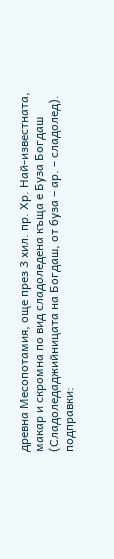древна Месопотамия, още през 3 хил. пр. Хр. Най-известната, макар и скромна по вид сладоледена къща е Буза Богдаш (Сладоледаджийницата на Богдаш, от буза – ар. – сладолед).
подправки: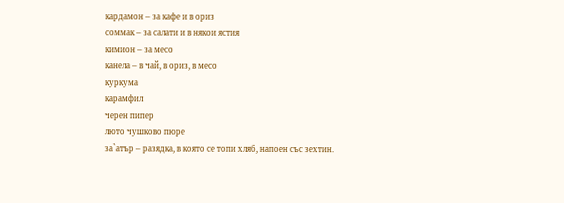кардамон – за кафе и в ориз
соммак – за салати и в някои ястия
кимион – за месо
канела – в чай, в ориз, в месо
куркума
карамфил
черен пипер
люто чушково пюре
за`атър – разядка, в която се топи хляб, напоен със зехтин.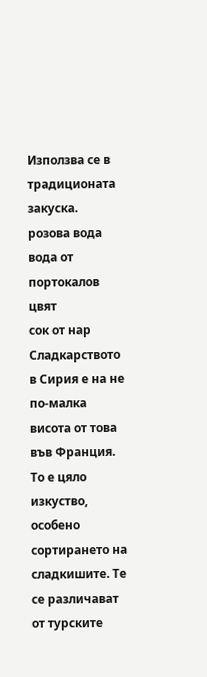Използва се в традиционата закуска.
розова вода
вода от портокалов цвят
сок от нар
Сладкарството в Сирия е на не по-малка висота от това във Франция. То е цяло изкуство, особено сортирането на сладкишите. Те се различават от турските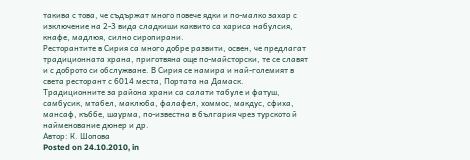такива с това, че съдържат много повече ядки и по-малко захар с изключение на 2-3 вида сладкиши каквито са хариса набулсия, кнафе, мадлюя, силно сиропирани.
Ресторантите в Сирия са много добре развити, освен, че предлагат традиционната храна, приготвяна още по-майсторски, те се славят и с доброто си обслужване. В Сирия се намира и най-големият в света ресторант с 6014 места, Портата на Дамаск.
Традиционните за района храни са салати табуле и фатуш, самбусик, мтабел, маклюба, фалафел, хоммос, макдус, сфиха, мансаф, къббе, шаурма, по-известна в българия чрез турското й найменование дюнер и др.
Автор: К. Шопова
Posted on 24.10.2010, in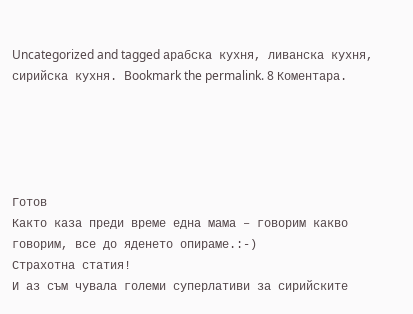Uncategorized and tagged арабска кухня, ливанска кухня, сирийска кухня. Bookmark the permalink. 8 Коментара.





Готов
Както каза преди време една мама – говорим какво говорим, все до яденето опираме.:-)
Страхотна статия!
И аз съм чувала големи суперлативи за сирийските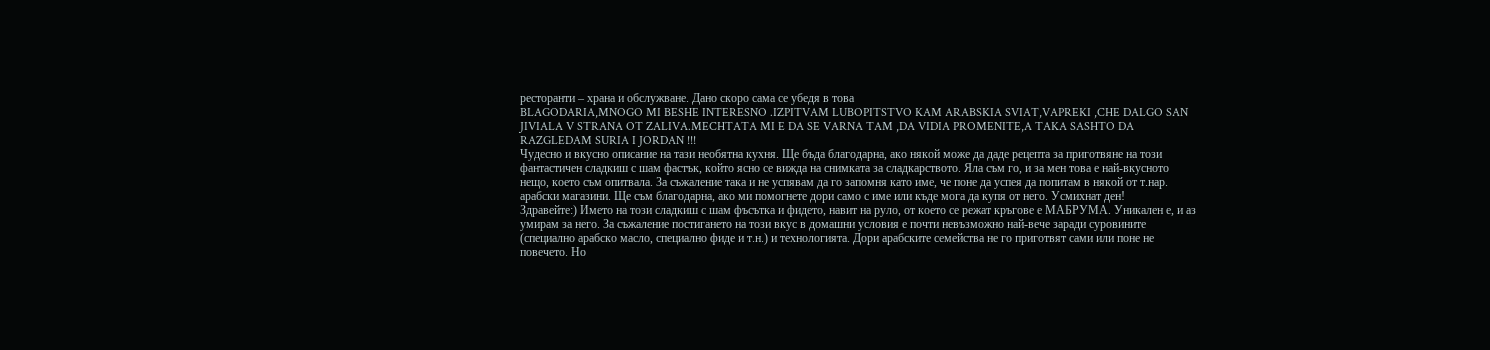ресторанти – храна и обслужване. Дано скоро сама се убедя в това
BLAGODARIA,MNOGO MI BESHE INTERESNO .IZPITVAM LUBOPITSTVO KAM ARABSKIA SVIAT,VAPREKI ,CHE DALGO SAN JIVIALA V STRANA OT ZALIVA.MECHTATA MI E DA SE VARNA TAM ,DA VIDIA PROMENITE,A TAKA SASHTO DA RAZGLEDAM SURIA I JORDAN !!!
Чудесно и вкусно описание на тази необятна кухня. Ще бъда благодарна, ако някой може да даде рецепта за приготвяне на този фантастичен сладкиш с шам фастък, който ясно се вижда на снимката за сладкарството. Яла съм го, и за мен това е най-вкусното нещо, което съм опитвала. За съжаление така и не успявам да го запомня като име, че поне да успея да попитам в някой от т.нар. арабски магазини. Ще съм благодарна, ако ми помогнете дори само с име или къде мога да купя от него. Усмихнат ден!
Здравейте:) Името на този сладкиш с шам фъсътка и фидето, навит на руло, от което се режат кръгове е МАБРУМА. Уникален е, и аз умирам за него. За съжаление постигането на този вкус в домашни условия е почти невъзможно най-вече заради суровините (специално арабско масло, специално фиде и т.н.) и технологията. Дори арабските семейства не го приготвят сами или поне не повечето. Но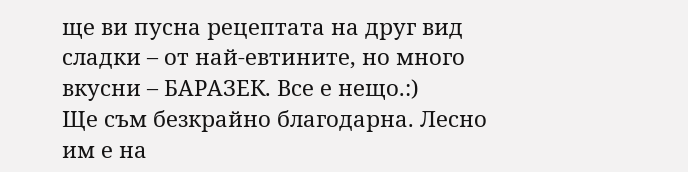ще ви пусна рецептата на друг вид сладки – от най-евтините, но много вкусни – БАРАЗЕК. Все е нещо.:)
Ще съм безкрайно благодарна. Лесно им е на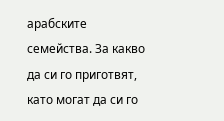арабските семейства. За какво да си го приготвят, като могат да си го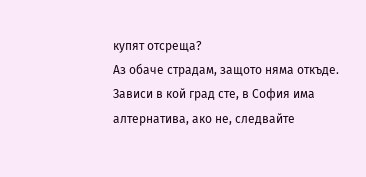купят отсреща?
Аз обаче страдам, защото няма откъде.
Зависи в кой град сте, в София има алтернатива, ако не, следвайте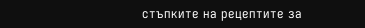стъпките на рецептите за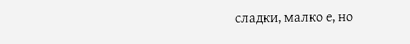сладки, малко е, но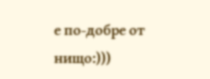е по-добре от нищо:)))